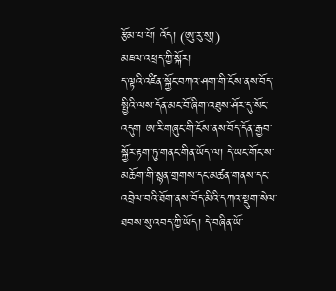རྩོམ་པ་པོ། འོད། (ཨུ་རུ་སུ།)
མཇལ་འཕྲད་ཀྱི་སྐོར།
ད་ལྟའི་འཛིན་སྐྱོང་བཀའ་ཤག་གི་ངོས་ནས་བོད་སྤྱིའི་ལས་དོན་མང་བོ་ཞིག་འཐུས་ཤོར་དུ་སོང་འདུག ཨ་རི་གཞུང་གི་ངོས་ནས་བོད་དོན་རྒྱབ་སྐྱོར་རྟག་ཏུ་གནང་གིན་ཡོད་ལ། དེ་ཡང་གོང་ས་མཆོག་གི་སྙན་གྲགས་དང་མཚན་གནས་དང་འབྲེལ་བའི་ཐོག་ནས་བོད་མིའི་དཀའ་སྡུག་སེལ་ཐབས་སུ་འབད་ཀྱི་ཡོད། དེ་བཞིན་ཡོ་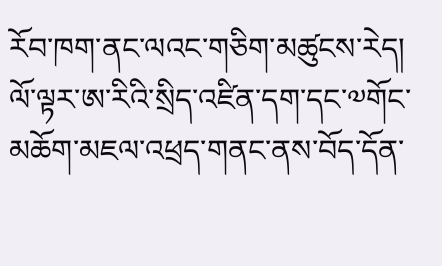རོབ་ཁག་ནང་ལའང་གཅིག་མཚུངས་རེད། ལོ་ལྟར་ཨ་རིའི་སྲིད་འཛིན་དག་དང་༧གོང་མཆོག་མཇལ་འཕྲད་གནང་ནས་བོད་དོན་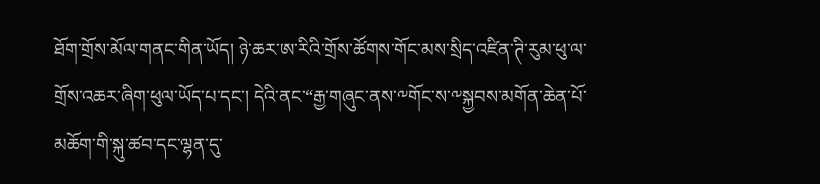ཐོག་གྲོས་མོལ་གནང་གིན་ཡོད། ཉེ་ཆར་ཨ་རིའི་གྲོས་ཚོགས་གོང་མས་སྲིད་འཛིན་ཊི་རུམ་ཕུ་ལ་གྲོས་འཆར་ཞིག་ཕུལ་ཡོད་པ་དང་། དེའི་ནང་“རྒྱ་གཞུང་ནས་༸གོང་ས་༸སྐྱབས་མགོན་ཆེན་པོ་མཆོག་གི་སྐུ་ཚབ་དང་ལྷན་དུ་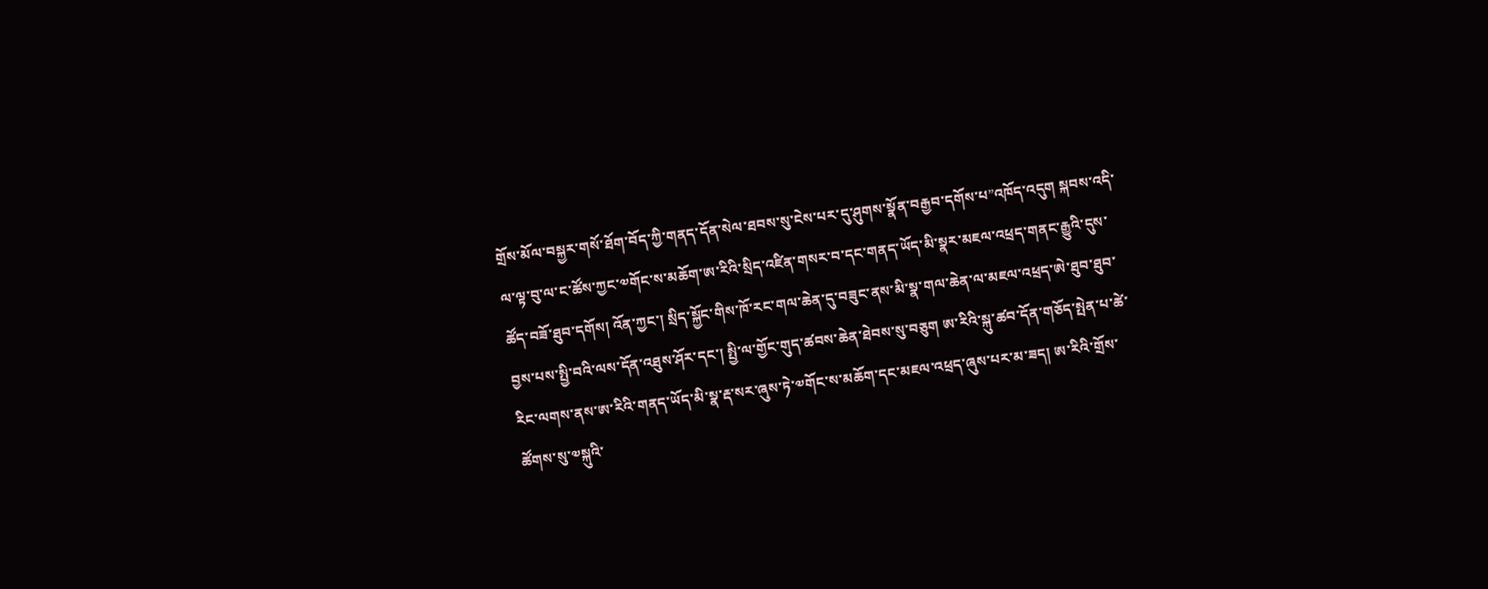གྲོས་མོལ་བསྐྱར་གསོ་ཐོག་བོད་ཀྱི་གནད་དོན་སེལ་ཐབས་སུ་ངེས་པར་དུ་ཤུགས་སྣོན་བརྒྱབ་དགོས་པ”འཁོད་འདུག སྐབས་འདི་ལ་ལྟ་བུ་ལ་ང་ཚོས་ཀྱང་༧གོང་ས་མཆོག་ཨ་རིའི་སྲིད་འཛིན་གསར་བ་དང་གནད་ཡོད་མི་སྣར་མཇལ་འཕྲད་གནང་རྒྱུའི་དུས་ཚོད་བཟོ་ཐུབ་དགོས། འོན་ཀྱང་། སྲིད་སྐྱོང་གིས་ཁོ་རང་གལ་ཆེན་དུ་བཟུང་ནས་མི་སྣ་གལ་ཆེན་ལ་མཇལ་འཕྲད་ཨེ་ཐུབ་ཐུབ་བྱས་པས་སྤྱི་བའི་ལས་དོན་འཐུས་ཤོར་དང་། སྤྱི་ལ་གྱོང་གུད་ཚབས་ཆེན་ཐེབས་སུ་བཅུག ཨ་རིའི་སྐུ་ཚབ་དོན་གཅོད་སྤེན་པ་ཚེ་རིང་ལགས་ནས་ཨ་རིའི་གནད་ཡོད་མི་སྣ་རྡ་སར་ཞུས་ཏེ་༧གོང་ས་མཆོག་དང་མཇལ་འཕྲད་ཞུས་པར་མ་ཟད། ཨ་རིའི་གྲོས་ཚོགས་སུ་༧སྐུའི་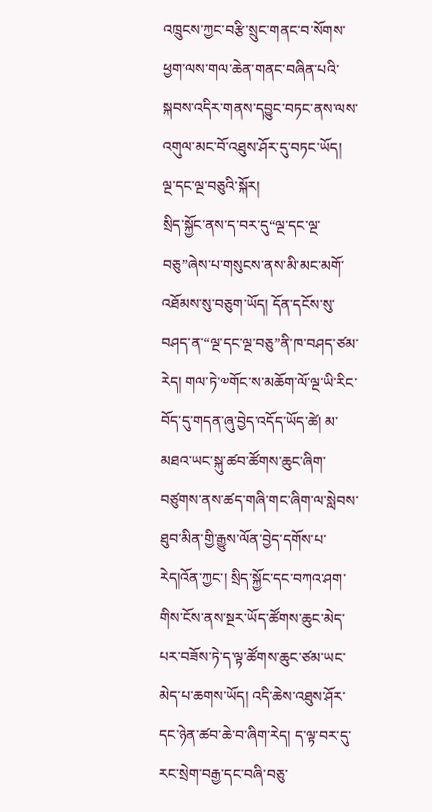འཁྲུངས་ཀྱང་བརྩི་སྲུང་གནང་བ་སོགས་ཕྱག་ལས་གལ་ཆེན་གནང་བཞིན་པའི་སྐབས་འདིར་གནས་དབྱུང་བཏང་ནས་ལས་འགུལ་མང་བོ་འཐུས་ཤོར་དུ་བཏང་ཡོད།
ལྔ་དང་ལྔ་བཅུའི་སྐོར།
སྲིད་སྐྱོང་ནས་ད་བར་དུ“ལྔ་དང་ལྔ་བཅུ”ཞེས་པ་གསུངས་ནས་མི་མང་མགོ་འཐོམས་སུ་བཅུག་ཡོད། དོན་དངོས་སུ་བཤད་ན་“ལྔ་དང་ལྔ་བཅུ”ནི་ཁ་བཤད་ཙམ་རེད། གལ་ཏེ་༧གོང་ས་མཆོག་ལོ་ལྔ་ཡི་རིང་བོད་དུ་གདན་ཞུ་བྱེད་འདོད་ཡོད་ཚེ། མ་མཐའ་ཡང་སྐུ་ཚབ་ཚོགས་ཆུང་ཞིག་བཙུགས་ནས་ཚད་གཞི་གང་ཞིག་ལ་སླེབས་ཐུབ་མིན་གྱི་རྒྱུས་ལོན་བྱེད་དགོས་པ་རེད།འོན་ཀྱང་། སྲིད་སྐྱོང་དང་བཀའ་ཤག་གིས་ངོས་ནས་སྔར་ཡོད་ཚོགས་ཆུང་མེད་པར་བཟོས་ཏེ་ད་ལྟ་ཚོགས་ཆུང་ཙམ་ཡང་མེད་པ་ཆགས་ཡོད། འདི་ཆེས་འཐུས་ཤོར་དང་ཉེན་ཚབ་ཆེ་བ་ཞིག་རེད། ད་ལྟ་བར་དུ་རང་སྲེག་བརྒྱ་དང་བཞི་བཅུ་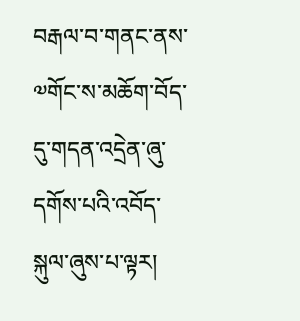བརྒལ་བ་གནང་ནས་༧གོང་ས་མཆོག་བོད་དུ་གདན་འདྲེན་ཞུ་དགོས་པའི་འབོད་སྐུལ་ཞུས་པ་ལྟར།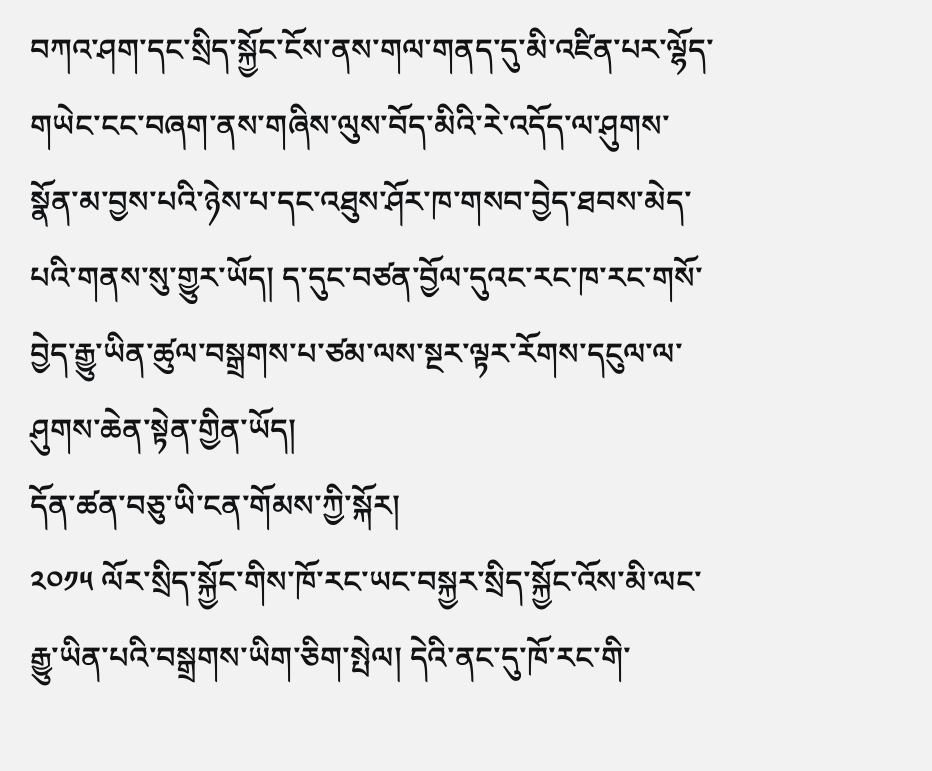བཀའ་ཤག་དང་སྲིད་སྐྱོང་ངོས་ནས་གལ་གནད་དུ་མི་འཛིན་པར་ལྷོད་གཡེང་ངང་བཞག་ནས་གཞིས་ལུས་བོད་མིའི་རེ་འདོད་ལ་ཤུགས་སྣོན་མ་བྱས་པའི་ཉེས་པ་དང་འཐུས་ཤོར་ཁ་གསབ་བྱེད་ཐབས་མེད་པའི་གནས་སུ་གྱུར་ཡོད། ད་དུང་བཙན་བྱོལ་དུའང་རང་ཁ་རང་གསོ་བྱེད་རྒྱུ་ཡིན་ཚུལ་བསྒྲགས་པ་ཙམ་ལས་སྔར་ལྟར་རོགས་དངུལ་ལ་ཤུགས་ཆེན་སྟེན་གྱིན་ཡོད།
དོན་ཚན་བཅུ་ཡི་ངན་གོམས་ཀྱི་སྐོར།
༢༠༡༥ ལོར་སྲིད་སྐྱོང་གིས་ཁོ་རང་ཡང་བསྐྱར་སྲིད་སྐྱོང་འོས་མི་ལང་རྒྱུ་ཡིན་པའི་བསྒྲགས་ཡིག་ཅིག་སྤེལ། དེའི་ནང་དུ་ཁོ་རང་གི་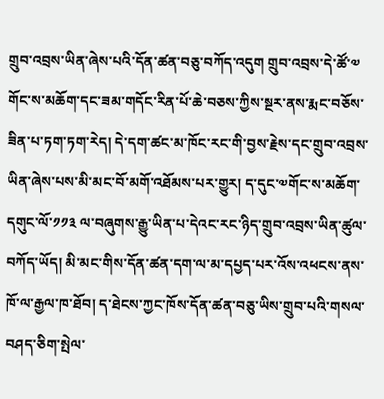གྲུབ་འབྲས་ཡིན་ཞེས་པའི་དོན་ཚན་བཅུ་བཀོད་འདུག གྲུབ་འབྲས་དེ་ཚོ་༧ གོང་ས་མཆོག་དང་ཟམ་གདོང་རིན་པོ་ཆེ་བཅས་ཀྱིས་སྔར་ནས་རྨང་བཅོས་ཟིན་པ་ཏག་ཏག་རེད། དེ་དག་ཚང་མ་ཁོང་རང་གི་བྱས་རྗེས་དང་གྲུབ་འབྲས་ཡིན་ཞེས་པས་མི་མང་བོ་མགོ་འཐོམས་པར་གྱུར། ད་དུང་༧གོང་ས་མཆོག་དགུང་ལོ་༡༡༣ ལ་བཞུགས་རྒྱུ་ཡིན་པ་དེའང་རང་ཉིད་གྲུབ་འབྲས་ཡིན་ཚུལ་བཀོད་ཡོད། མི་མང་གིས་དོན་ཚན་དག་ལ་མ་དཔྱད་པར་འོས་འཕངས་ནས་ཁོ་ལ་རྒྱལ་ཁ་ཐོབ། ད་ཐེངས་ཀྱང་ཁོས་དོན་ཚན་བཅུ་ཡིས་གྲུབ་པའི་གསལ་བཤད་ཅིག་སྤེལ་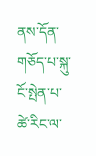ནས་དོན་གཅོད་པ་སྐུ་ངོ་སྤེན་པ་ཚེ་རིང་ལ་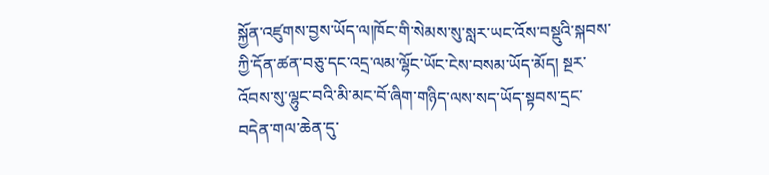སྐྱོན་འཛུགས་བྱས་ཡོད་ལ།ཁོང་གི་སེམས་སུ་སླར་ཡང་འོས་བསྡུའི་སྐབས་ཀྱི་དོན་ཚན་བཅུ་དང་འདྲ་ལམ་ལྷོང་ཡོང་ངེས་བསམ་ཡོད་མོད། སྔར་འོབས་སུ་ལྷུང་བའི་མི་མང་བོ་ཞིག་གཉིད་ལས་སད་ཡོད་སྟབས་དྲང་བདེན་གལ་ཆེན་དུ་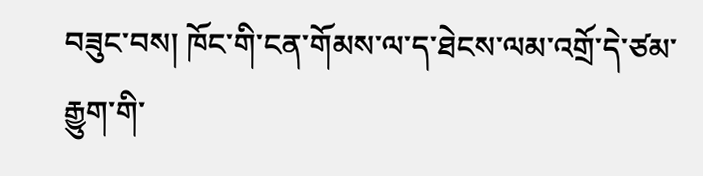བཟུང་བས། ཁོང་གི་ངན་གོམས་ལ་ད་ཐེངས་ལམ་འགྲོ་དེ་ཙམ་རྒྱུག་གི་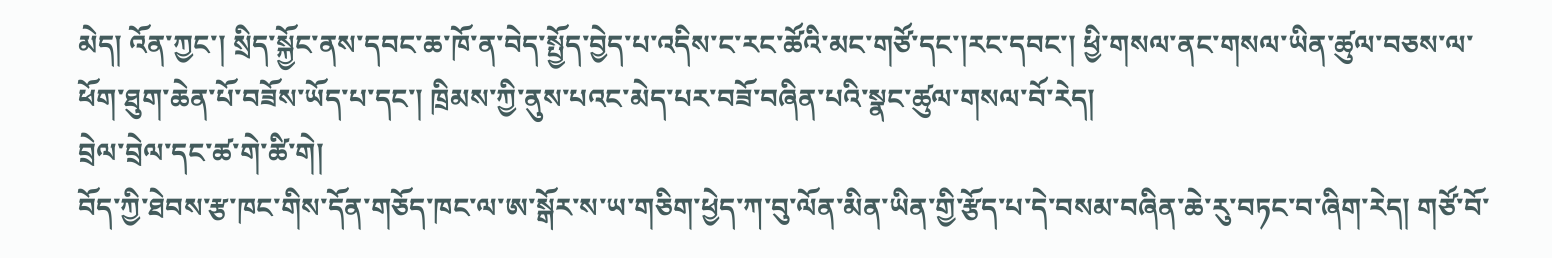མེད། འོན་ཀྱང་། སྲིད་སྐྱོང་ནས་དབང་ཆ་ཁོ་ན་བེད་སྤྱོད་བྱེད་པ་འདིས་ང་རང་ཚོའི་མང་གཙོ་དང་།རང་དབང་། ཕྱི་གསལ་ནང་གསལ་ཡིན་ཚུལ་བཅས་ལ་ཕོག་ཐུག་ཆེན་པོ་བཟོས་ཡོད་པ་དང་། ཁྲིམས་ཀྱི་ནུས་པའང་མེད་པར་བཟོ་བཞིན་པའི་སྣང་ཚུལ་གསལ་བོ་རེད།
བྲེལ་བྲེལ་དང་ཚ་གེ་ཚི་གེ།
བོད་ཀྱི་ཐེབས་རྩ་ཁང་གིས་དོན་གཅོད་ཁང་ལ་ཨ་སྒོར་ས་ཡ་གཅིག་ཕྱེད་ཀ་བུ་ལོན་མིན་ཡིན་གྱི་རྩོད་པ་དེ་བསམ་བཞིན་ཆེ་རུ་བཏང་བ་ཞིག་རེད། གཙོ་བོ་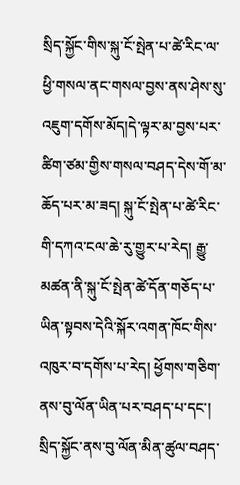སྲིད་སྐྱོང་གིས་སྐུ་ངོ་སྤེན་པ་ཚེ་རིང་ལ་ཕྱི་གསལ་ནང་གསལ་བྱས་ནས་ཤེས་སུ་འཇུག་དགོས་མོད།དེ་ལྟར་མ་བྱས་པར་ཚིག་ཙམ་གྱིས་གསལ་བཤད་དེས་གོ་མ་ཆོད་པར་མ་ཟད། སྐུ་ངོ་སྤེན་པ་ཚེ་རིང་གི་དཀའ་ངལ་ཆེ་རུ་གྱུར་པ་རེད། རྒྱུ་མཚན་ནི་སྐུ་ངོ་སྤེན་ཚེ་དོན་གཅོད་པ་ཡིན་སྟབས་དེའི་སྐོར་འགན་ཁོང་གིས་འཁུར་བ་དགོས་པ་རེད། ཕྱོགས་གཅིག་ནས་བུ་ལོན་ཡིན་པར་བཤད་པ་དང་། སྲིད་སྐྱོང་ནས་བུ་ལོན་མིན་ཚུལ་བཤད་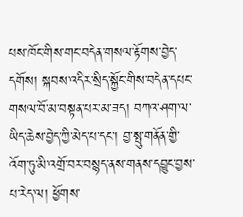པས་ཁོང་གིས་གང་བདེན་གསལ་རྟོགས་བྱེད་དགོས། སྐབས་འདིར་སྲིད་སྐྱོང་གིས་བདེན་དཔང་གསལ་བོ་མ་བསྟན་པར་མ་ཟད། བཀའ་ཤག་ལ་ཡིད་ཆེས་བྱེད་ཀྱི་མེད་པ་དང་། བྱ་སྤུ་གནོན་གྱི་འོག་ཏུ་མི་འགྲོ་བར་བསྙད་ནས་གནས་དབྱུང་བྱས་པ་རེད་ལ། ཕྱོགས་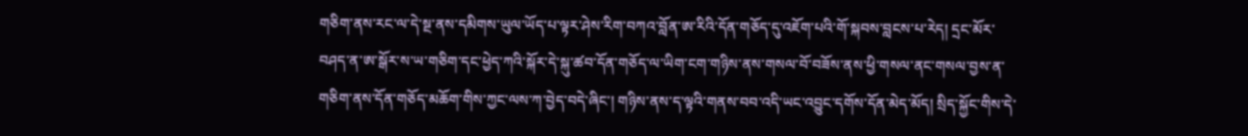གཅིག་ནས་རང་ལ་དེ་སྔ་ནས་དམིགས་ཡུལ་ཡོད་པ་ལྟར་ཤེས་རིག་བཀའ་བློན་ཨ་རིའི་དོན་གཅོད་དུ་འཇོག་པའི་གོ་སྐབས་བླངས་པ་རེད། དྲང་མོར་བཤད་ན་ཨ་སྒོར་ས་ཡ་གཅིག་དང་ཕྱེད་ཀའི་སྐོར་དེ་སྐུ་ཚབ་དོན་གཅོད་ལ་ཡིག་ངག་གཉིས་ནས་གསལ་བོ་བཟོས་ནས་ཕྱི་གསལ་ནང་གསལ་བྱས་ན་གཅིག་ནས་དོན་གཅོད་མཆོག་གིས་ཀྱང་ལས་ཀ་བྱེད་བདེ་ཞིང་། གཉིས་ནས་ད་ལྟའི་གནས་བབ་འདི་ཡང་འབྱུང་དགོས་དོན་མེད་མོད། སྲིད་སྐྱོང་གིས་དེ་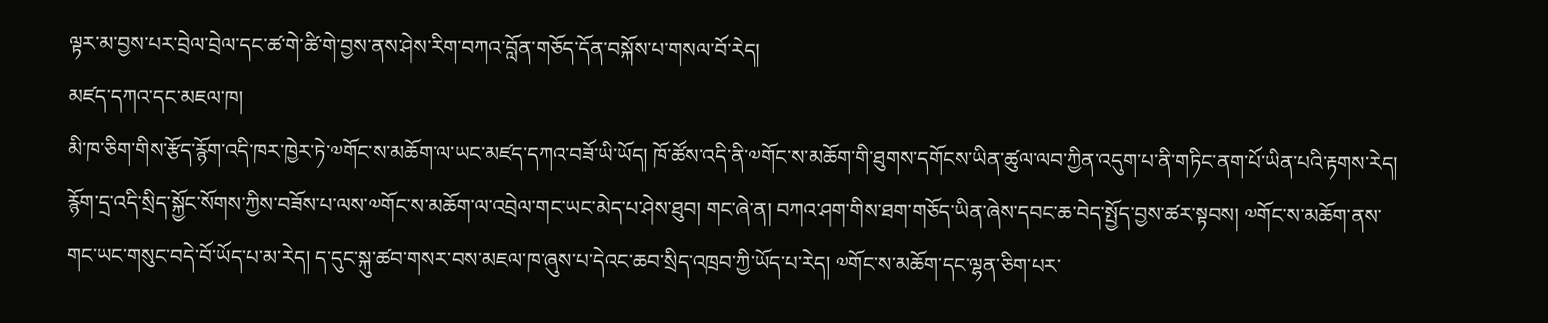ལྟར་མ་བྱས་པར་བྲེལ་བྲེལ་དང་ཚ་གེ་ཚི་གེ་བྱས་ནས་ཤེས་རིག་བཀའ་བློན་གཅོད་དོན་བསྐོས་པ་གསལ་བོ་རེད།
མཛད་དཀའ་དང་མཇལ་ཁ།
མི་ཁ་ཅིག་གིས་རྩོད་རྙོག་འདི་ཁར་ཁྱེར་ཏེ་༧གོང་ས་མཆོག་ལ་ཡང་མཛད་དཀའ་བཟོ་ཡི་ཡོད། ཁོ་ཚོས་འདི་ནི་༧གོང་ས་མཆོག་གི་ཐུགས་དགོངས་ཡིན་ཚུལ་ལབ་ཀྱིན་འདུག་པ་ནི་གཏིང་ནག་པོ་ཡིན་པའི་རྟགས་རེད། རྙོག་དྲ་འདི་སྲིད་སྐྱོང་སོགས་ཀྱིས་བཟོས་པ་ལས་༧གོང་ས་མཆོག་ལ་འབྲེལ་གང་ཡང་མེད་པ་ཤེས་ཐུབ། གང་ཞེ་ན། བཀའ་ཤག་གིས་ཐག་གཅོད་ཡིན་ཞེས་དབང་ཆ་བེད་སྤྱོད་བྱས་ཚར་སྟབས། ༧གོང་ས་མཆོག་ནས་གང་ཡང་གསུང་བདེ་བོ་ཡོད་པ་མ་རེད། ད་དུང་སྐུ་ཚབ་གསར་བས་མཇལ་ཁ་ཞུས་པ་དེའང་ཆབ་སྲིད་འཁྲབ་ཀྱི་ཡོད་པ་རེད། ༧གོང་ས་མཆོག་དང་ལྷན་ཅིག་པར་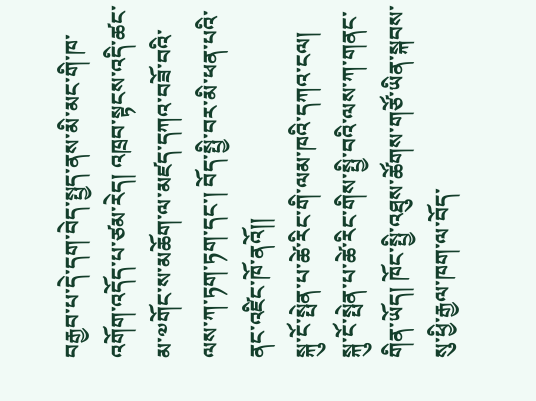བརྒྱབ་པ་དེ་དག་བེད་སྤྱད་ནས་མི་མང་གི་ཁ་འགོག་འདོད་པ་ཙམ་རེད། འཁྲབ་སྟངས་འདི་ཚང་མ་༧གོང་ས་མཆོག་ལ་མཛད་དཀའ་བཟོ་བའི་ལས་ཀ་ཏག་ཏག་དང་། བོད་སྤྱི་བར་མི་ཕན་པའི་ནང་འཛིང་ཁོ་ནའོ།།
སྐུ་ངོ་སྤེན་པ་ཚེ་རིང་གི་ལམ་ཁའི་དཀའ་ངལ།
སྐུ་ངོ་སྤེན་པ་ཚེ་རིང་གིས་སྤྱི་བའི་ལས་ཀ་གནང་གིན་ཡོད། ཁོང་སྤྱི་འཐུས་ཚོགས་གཙོ་ཡིན་སྐབས་སུ་ཕྱི་རྒྱལ་ཁག་ལ་བོད་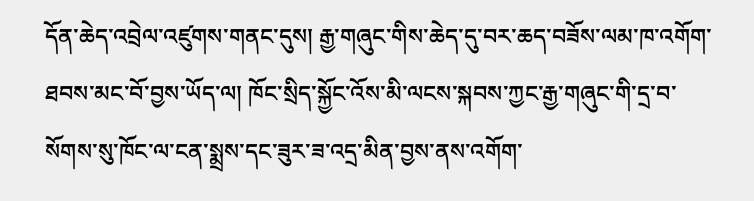དོན་ཆེད་འབྲེལ་འཛུགས་གནང་དུས། རྒྱ་གཞུང་གིས་ཆེད་དུ་བར་ཆད་བཟོས་ལམ་ཁ་འགོག་ཐབས་མང་བོ་བྱས་ཡོད་ལ། ཁོང་སྲིད་སྐྱོང་འོས་མི་ལངས་སྐབས་ཀྱང་རྒྱ་གཞུང་གི་དྲ་བ་སོགས་སུ་ཁོང་ལ་ངན་སྨྲས་དང་ཟུར་ཟ་འདྲ་མིན་བྱས་ནས་འགོག་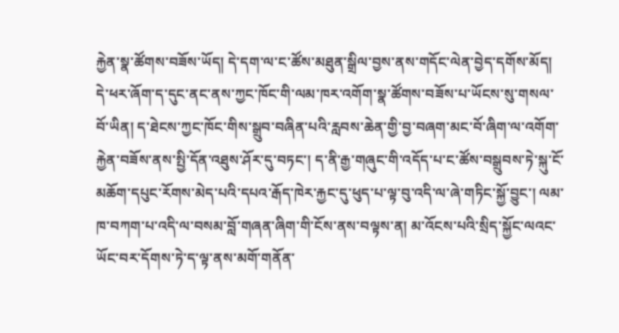རྐྱེན་སྣ་ཚོགས་བཟོས་ཡོད། དེ་དག་ལ་ང་ཚོས་མཐུན་སྒྲིལ་བྱས་ནས་གདོང་ལེན་བྱེད་དགོས་མོད། དེ་ཕར་ཞོག་ད་དུང་ནང་ནས་ཀྱང་ཁོང་གི་ལམ་ཁར་འགོག་སྣ་ཚོགས་བཟོས་པ་ཡོངས་སུ་གསལ་བོ་ཡིན། ད་ཐེངས་ཀྱང་ཁོང་གིས་སྒྲུབ་བཞིན་པའི་རླབས་ཆེན་གྱི་བྱ་བཞག་མང་བོ་ཞིག་ལ་འགོག་རྐྱེན་བཟོས་ནས་སྤྱི་དོན་འཐུས་ཤོར་དུ་བཏང་། ད་ནི་རྒྱ་གཞུང་གི་འདོད་པ་ང་ཚོས་བསྒྲུབས་ཏེ་སྐུ་ངོ་མཆོག་དཔུང་རོགས་མེད་པའི་དཔའ་རྒོད་ཁེར་རྐྱང་དུ་ཕུད་པ་ལྟ་བུ་འདི་ལ་ཞེ་གཏིང་སྐྱོ་བྱུང་། ལམ་ཁ་བཀག་པ་འདི་ལ་བསམ་བློ་གཞན་ཞིག་གི་ངོས་ནས་བལྟས་ན། མ་འོངས་པའི་སྲིད་སྐྱོང་ལའང་ཡོང་བར་དོགས་ཏེ་ད་ལྟ་ནས་མགོ་གནོན་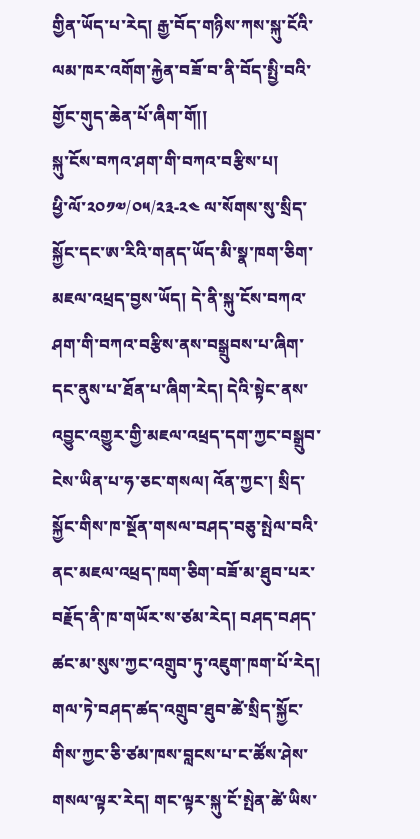གྱིན་ཡོད་པ་རེད། རྒྱ་བོད་གཉིས་ཀས་སྐུ་ངོའི་ལམ་ཁར་འགོག་རྐྱེན་བཟོ་བ་ནི་བོད་སྤྱི་བའི་གྱོང་གུད་ཆེན་པོ་ཞིག་གོ།།
སྐུ་ངོས་བཀའ་ཤག་གི་བཀའ་བརྩིས་པ།
ཕྱི་ལོ་༢༠༡༧/༠༥/༢༣-༢༤ ལ་སོགས་སུ་སྲིད་སྐྱོང་དང་ཨ་རིའི་གནད་ཡོད་མི་སྣ་ཁག་ཅིག་མཇལ་འཕྲད་བྱས་ཡོད། དེ་ནི་སྐུ་ངོས་བཀའ་ཤག་གི་བཀའ་བརྩིས་ནས་བསྒྲུབས་པ་ཞིག་དང་ནུས་པ་ཐོན་པ་ཞིག་རེད། དེའི་སྟེང་ནས་འབྱུང་འགྱུར་གྱི་མཇལ་འཕྲད་དག་ཀྱང་བསྒྲུབ་ངེས་ཡིན་པ་ཧ་ཅང་གསལ། འོན་ཀྱང་། སྲིད་སྐྱོང་གིས་ཁ་སྔོན་གསལ་བཤད་བཅུ་སྤེལ་བའི་ནང་མཇལ་འཕྲད་ཁག་ཅིག་བཟོ་མ་ཐུབ་པར་བརྗོད་ནི་ཁ་གཡོར་ས་ཙམ་རེད། བཤད་བཤད་ཚང་མ་སུས་ཀྱང་འགྲུབ་ཏུ་འཇུག་ཁག་པོ་རེད། གལ་ཏེ་བཤད་ཚད་འགྲུབ་ཐུབ་ཚེ་སྲིད་སྐྱོང་གིས་ཀྱང་ཅི་ཙམ་ཁས་བླངས་པ་ང་ཚོས་ཤེས་གསལ་ལྟར་རེད། གང་ལྟར་སྐུ་ངོ་སྤེན་ཚེ་ཡིས་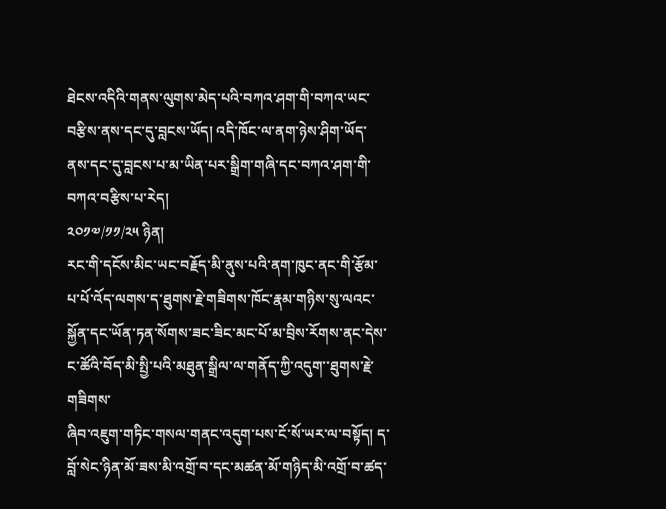ཐེངས་འདིའི་གནས་ལུགས་མེད་པའི་བཀའ་ཤག་གི་བཀའ་ཡང་བརྩིས་ནས་དང་དུ་བླངས་ཡོད། འདི་ཁོང་ལ་ནག་ཉེས་ཤིག་ཡོད་ནས་དང་དུ་བླངས་པ་མ་ཡིན་པར་སྒྲིག་གཞི་དང་བཀའ་ཤག་གི་བཀའ་བརྩིས་པ་རེད།
༢༠༡༧/༡༡/༢༥ ཉིན།
རང་གི་དངོས་མིང་ཡང་བརྗོད་མི་ནུས་པའི་ནག་ཁུང་ནང་གི་རྩོམ་པ་པོ་འོད་ལགས་ད་ཐུགས་རྗེ་གཟིགས་ཁོང་རྣམ་གཉིས་སུ་ལའང་སྐྱོན་དང་ཡོན་ཏན་སོགས་ཟང་ཟིང་མང་པོ་མ་བྲིས་རོགས་ནང་དེས་ང་ཚོའི་བོད་མི་སྤྱི་པའི་མཐུན་སྒྲིལ་ལ་གནོད་ཀྱི་འདུག་་ཐུགས་རྗེ་གཟིགས་
ཞིབ་འཇུག་གཏིང་གསལ་གནང་འདུག་པས་ངོ་སོ་ཡར་ལ་བསྟོད། ད་བློ་སེང་ཉིན་མོ་ཟས་མི་འགྲོ་བ་དང་མཚན་མོ་གཉིད་མི་འགྲོ་བ་ཚད་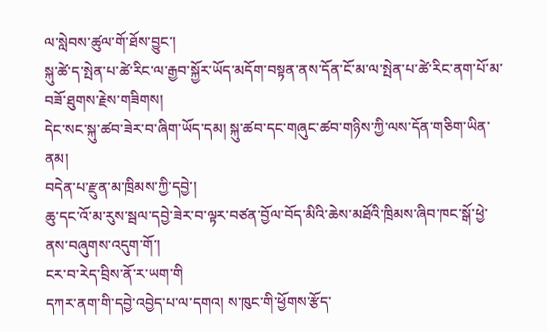ལ་སླེབས་ཚུལ་གོ་ཐོས་བྱུང་།
སྐུ་ཚེ་ད་སྤེན་པ་ཚེ་རིང་ལ་རྒྱབ་སྐྱོར་ཡོད་མདོག་བསྟན་ནས་དོན་ངོ་མ་ལ་སྤེན་པ་ཚེ་རིང་ནག་པོ་མ་བཟོ་ཐུགས་རྗེས་གཟིགས།
དེང་སང་སྐུ་ཚབ་ཟེར་བ་ཞིག་ཡོད་དམ། སྐུ་ཚབ་དང་གཞུང་ཚབ་གཉིས་ཀྱི་ལས་དོན་གཅིག་ཡིན་ནམ།
བདེན་པ་རྫུན་མ་ཁྲིམས་ཀྱི་དབྱེ་།
ཆུ་དང་འོ་མ་རུས་སྦལ་དབྱེ་ཟེར་བ་ལྟར་བཙན་བྱོལ་བོད་མིའི་ཆེས་མཐོའི་ཁྲིམས་ཞིབ་ཁང་སྒོ་ཕྱེ་ནས་བཞུགས་འདུག་གོ་།
ངར་བ་རེད་བྲིས་ནོ་ར་ཡག་གི
དཀར་ནག་གི་དབྱེ་འབྱེད་པ་ལ་དགའ། ས་ཁུང་གི་ཕྱོགས་རྩོད་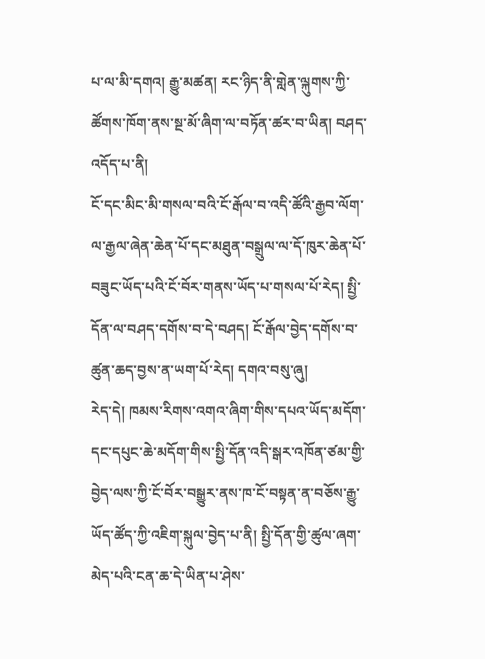པ་ལ་མི་དགའ། རྒྱུ་མཚན། རང་ཉིད་ནི་གླེན་ལྐུགས་ཀྱི་ཚོགས་ཁོག་ནས་སྔ་མོ་ཞིག་ལ་བཏོན་ཚར་བ་ཡིན། བཤད་འདོད་པ་ནི།
ངོ་དང་མིང་མི་གསལ་བའི་ངོ་རྒོལ་བ་འདི་ཚོའི་རྒྱབ་ལོག་ལ་རྒྱལ་ཞེན་ཆེན་པོ་དང་མཐུན་བསྒྲུལ་ལ་དོ་ཁུར་ཆེན་པོ་བཟུང་ཡོད་པའི་ངོ་བོར་གནས་ཡོད་པ་གསལ་པོ་རེད། སྤྱི་དོན་ལ་བཤད་དགོས་བ་དེ་བཤད། ངོ་རྒོལ་བྱེད་དགོས་བ་ཚུན་ཆད་བྱས་ན་ཡག་པོ་རེད། དགའ་བསུ་ཞུ།
རེད་དེ། ཁམས་རིགས་འགའ་ཞིག་གིས་དཔའ་ཡོད་མདོག་དང་དཔུང་ཆེ་མདོག་གིས་སྤྱི་དོན་འདི་སྒར་འཁོན་ཙམ་གྱི་བྱེད་ལས་ཀྱི་ངོ་བོར་བསྒྱུར་ནས་ཁ་ངོ་བསྟན་ན་བཅོས་རྒྱུ་ཡོད་ཚོད་ཀྱི་འཇིག་སྐུལ་བྱེད་པ་ནི། སྤྱི་དོན་གྱི་ཚུལ་ཞག་མེད་པའི་ངན་ཆ་དེ་ཡིན་པ་ཤེས་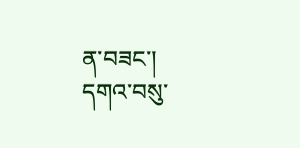ན་བཟང་། དགའ་བསུ་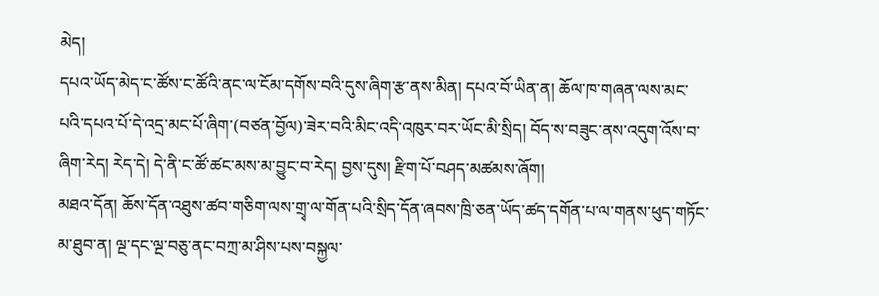མེད།
དཔའ་ཡོད་མེད་ང་ཚོས་ང་ཚོའི་ནང་ལ་ངོམ་དགོས་བའི་དུས་ཞིག་རྩ་ནས་མིན། དཔའ་བོ་ཡིན་ན། ཆོལ་ཁ་གཞན་ལས་མང་པའི་དཔའ་པོ་དེ་འདྲ་མང་པོ་ཞིག་(བཙན་བྱོལ)་ཟེར་བའི་མིང་འདི་འཁུར་བར་ཡོང་མི་སྲིད། བོད་ས་བཟུང་ནས་འདུག་འོས་བ་ཞིག་རེད། རེད་དེ། དེ་ནི་ང་ཚོ་ཚང་མས་མ་བྱུང་བ་རེད། བྱས་དུས། རྫིག་པོ་བཤད་མཚམས་ཞོག།
མཐའ་དོན། ཆོས་དོན་འཐུས་ཚབ་གཅིག་ལས་གྲྭ་ལ་གོན་པའི་སྲིད་དོན་ཞབས་ཁྲི་ཅན་ཡོད་ཚད་དགོན་པ་ལ་གནས་ཕུད་གཏོང་མ་ཐུབ་ན། ལྔ་དང་ལྔ་བཅུ་ནང་བཀྲ་མ་ཤིས་པས་བསྐྱལ་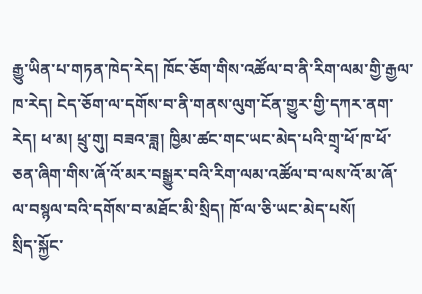རྒྱུ་ཡིན་པ་གཏན་ཁེད་རེད། ཁོང་ཅོག་གིས་འཚོལ་བ་ནི་རིག་ལམ་གྱི་རྒྱལ་ཁ་རེད། ངེད་ཅོག་ལ་དགོས་བ་ནི་གནས་ལུག་ངོན་གྱུར་གྱི་དཀར་ནག་རེད། ཕ་མ། ཕྲུ་གུ། བཟའ་ཟླ། ཁྱིམ་ཚང་གང་ཡང་མེད་པའི་གྲྭ་ཕོ་ཁ་ཕོ་ཅན་ཞིག་གིས་ཞོ་འོ་མར་བསྒྱུར་བའི་རིག་ལམ་འཚོལ་བ་ལས་འོ་མ་ཞོ་ལ་བསྙལ་བའི་དགོས་བ་མཐོང་མི་སྲིད། ཁོ་ལ་ཅི་ཡང་མེད་པསོ།
སྲིད་སྐྱོང་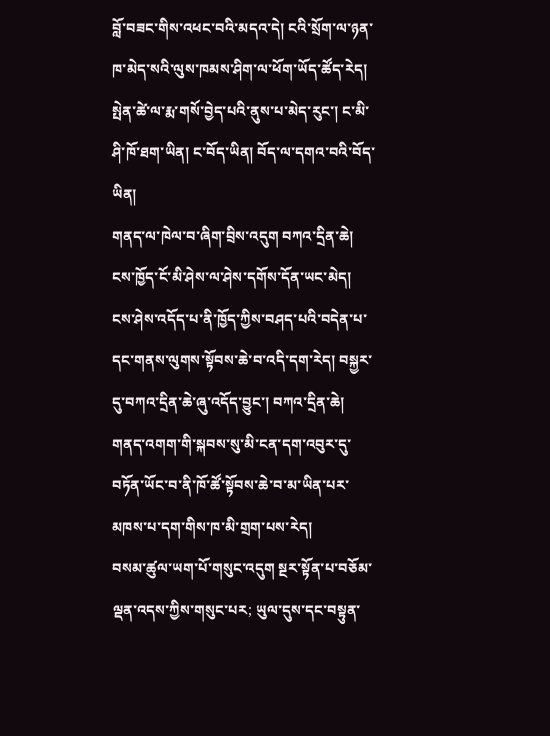བློ་བཟང་གིས་འཕང་བའི་མདའ་དེ། ངའི་སྲོག་ལ་ཉན་ཁ་མེད་སའི་ལུས་ཁམས་ཤིག་ལ་ཕོག་ཡོད་ཚོད་རེད། སྤེན་ཚེ་ལ་རྨ་གསོ་བྱེད་པའི་ནུས་པ་མེད་རུང་། ང་མི་ཤི་ཁོ་ཐག་ཡིན། ང་བོད་ཡིན། བོད་ལ་དགའ་བའི་བོད་ཡིན།
གནད་ལ་ཁེལ་བ་ཞིག་བྲིས་འདུག བཀའ་དྲིན་ཆེ། ངས་ཁྱོད་ངོ་མི་ཤེས་ལ་ཤེས་དགོས་དོན་ཡང་མེད། ངས་ཤེས་འདོད་པ་ནི་ཁྱོད་ཀྱིས་བཤད་པའི་བདེན་པ་དང་གནས་ལུགས་སྟོབས་ཆེ་བ་འདི་དག་རེད། བསྐྱར་དུ་བཀའ་དྲིན་ཆེ་ཞུ་འདོད་བྱུང་། བཀའ་དྲིན་ཆེ། གནད་འགག་གི་སྐབས་སུ་མི་ངན་དག་འབུར་དུ་བཏོན་ཡོང་བ་ནི་ཁོ་ཚོ་སྟོབས་ཆེ་བ་མ་ཡིན་པར་མཁས་པ་དག་གིས་ཁ་མི་གྲག་པས་རེད།
བསམ་ཚུལ་ཡག་པོ་གསུང་འདུག སྔར་སྟོན་པ་བཅོམ་ལྡན་འདས་ཀྱིས་གསུང་པར; ཡུལ་དུས་དང་བསྟུན་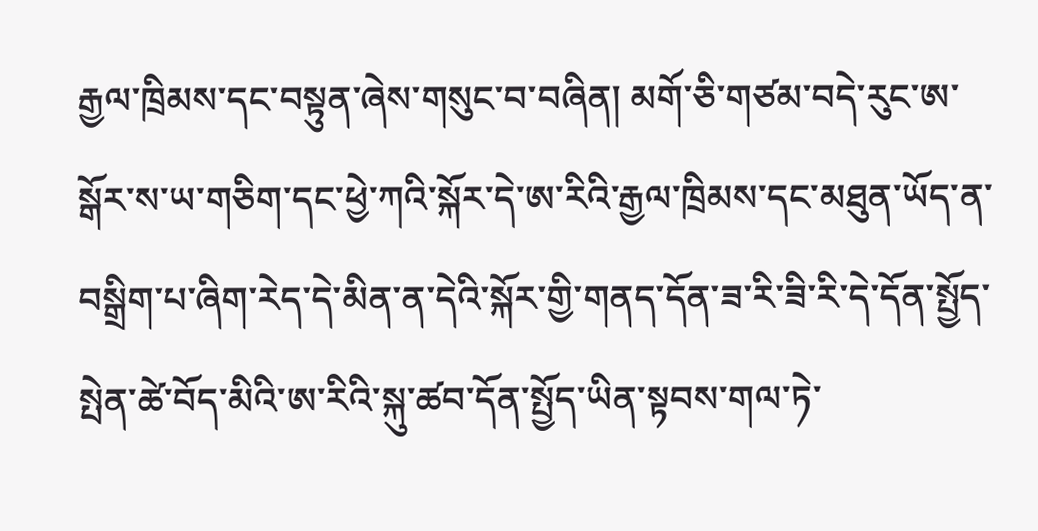རྒྱལ་ཁྲིམས་དང་བསྟུན་ཞེས་གསུང་བ་བཞིན། མགོ་ཅི་གཙམ་བདེ་རུང་ཨ་སྒོར་ས་ཡ་གཅིག་དང་ཕྱེ་ཀའི་སྐོར་དེ་ཨ་རིའི་རྒྱལ་ཁྲིམས་དང་མཐུན་ཡོད་ན་བསྒྲིག་པ་ཞིག་རེད་དེ་མིན་ན་དེའི་སྐོར་གྱི་གནད་དོན་ཟ་རི་ཟི་རི་དེ་དོན་སྤྱོད་སྤེན་ཚེ་བོད་མིའི་ཨ་རིའི་སྐུ་ཚབ་དོན་སྤྱོད་ཡིན་སྟབས་གལ་ཏེ་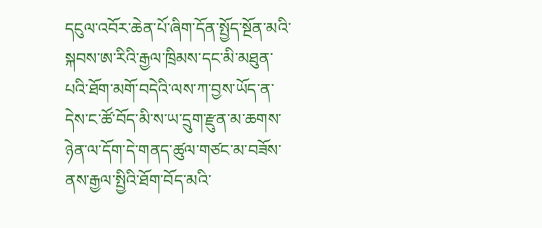དངུལ་འབོར་ཆེན་པོ་ཞིག་དོན་སྤྱོད་སྔོན་མའི་སྐབས་ཨ་རིའི་རྒྱལ་ཁྲིམས་དང་མི་མཐུན་པའི་ཐོག་མགོ་བདེའི་ལས་ཀ་བྱས་ཡོད་ན་དེས་ང་ཚོ་བོད་མི་ས་ཡ་དྲུག་རྫུན་མ་ཆགས་ཉེན་ལ་དོག་དེ་གནད་ཚུལ་གཙང་མ་བཟོས་ནས་རྒྱལ་སྤྱིའི་ཐོག་བོད་མའི་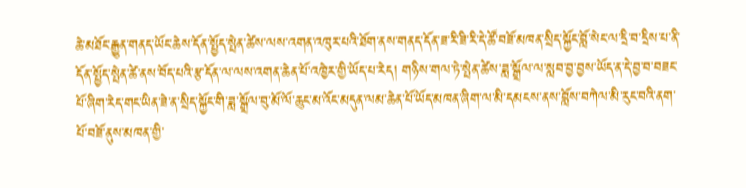ཆེ་མཐོང་རྒྱུན་གནད་ཡོང་ཆེས་དོན་སྤྱོད་སྤེན་ཚེས་ལས་འགན་འཁུར་པའི་ཐོག་ནས་གནད་དོན་ཟ་རི་ཟི་རི་དེ་ཚོ་བཟོ་མཁན་སྲིད་སྐྱོང་བློ་སེང་ལ་དྲི་བ་དྲིས་པ་ནི་དོན་སྤྱོད་སྤེན་ཚེ་ནས་བོད་པའི་རྩ་དོན་ལ་ལས་འགན་ཆེན་པོ་འཁྱེར་གྱི་ཡོད་པ་རེད། གཉིས་གལ་ཏེ་སྤེན་ཚེས་ཟླ་སྒྲོལ་ལ་སླབ་བྱ་བྱས་ཡོད་ན་དེ་བྱ་བ་བཟང་པོ་ཞིག་རེད་གང་ཡིན་ཟེ་ན་སྲིད་སྐྱོང་གི་ཟླ་སྒྲོལ་བུ་མོ་ལོ་ཆུང་མ་འོང་མདུན་ལམ་ཆེན་པོ་ཡོད་མཁན་ཞིག་ལ་མི་དམངས་ནས་བློས་བཀེལ་མི་རུང་བའི་ནག་པོ་བཟོ་ནུས་མཁན་གྱི་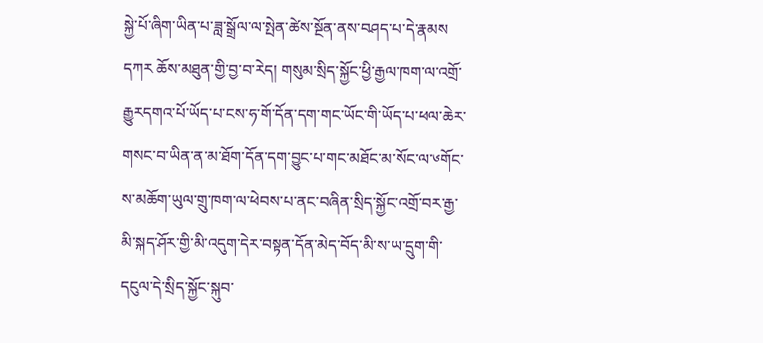སྐྱེ་པོ་ཞིག་ཡིན་པ་ཟླ་སྒྲོལ་ལ་སྤེན་ཚེས་སྔོན་ནས་བཤད་པ་དེ་རྣམས དཀར ཆོས་མཐུན་གྱི་བྱ་བ་རེད། གསུམ་སྲིད་སྐྱོང་ཕྱི་རྒྱལ་ཁག་ལ་འགྲོ་རྒྱུརདགའ་པོ་ཡོད་པ་ངས་ཧ་གོ་དོན་དག་གང་ཡོང་གི་ཡོད་པ་ཕལ་ཆེར་གསང་བ་ཡིན་ན་མ་ཐོག་དོན་དག་བྱུང་པ་གང་མཐོང་མ་སོང་ལ་༦གོང་ས་མཆོག་ཡུལ་གྲུ་ཁག་ལ་ཕེབས་པ་ནང་བཞིན་སྲིད་སྐྱོང་འགྲོ་བར་རྒྱ་མི་སྐད་ཤོར་གྱི་མི་འདུག་དེར་བསྟན་དོན་མེད་བོད་མི་ས་ཡ་དྲུག་གི་དངུལ་དེ་སྲིད་སྐྱོང་སྐུབ་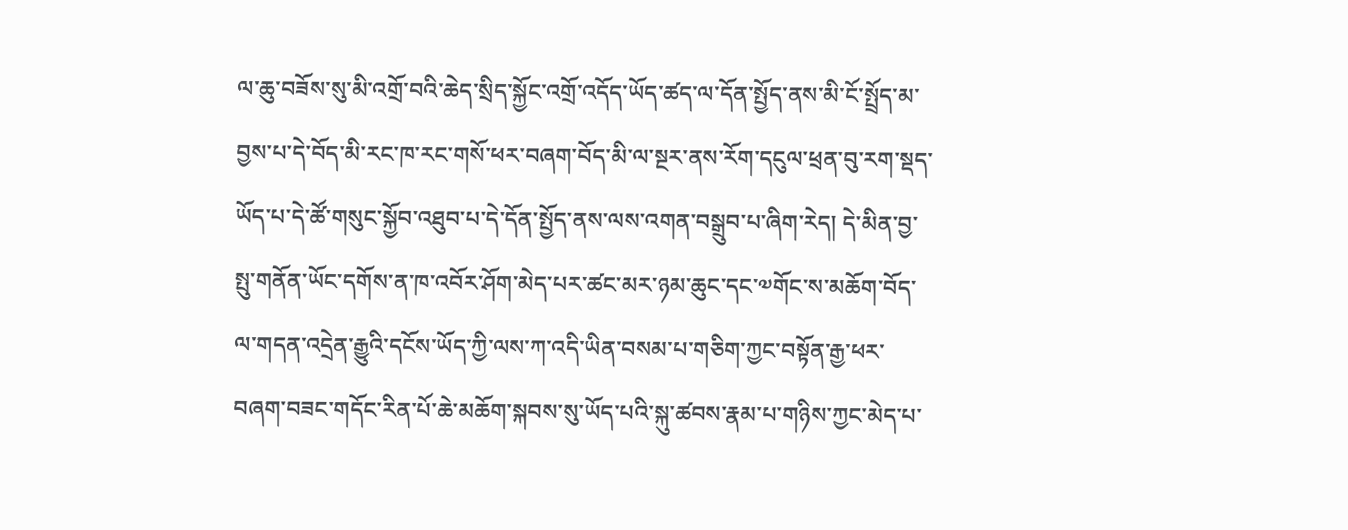ལ་ཆུ་བཟོས་སུ་མི་འགྲོ་བའི་ཆེད་སྲིད་སྐྱོང་འགྲོ་འདོད་ཡོད་ཚད་ལ་དོན་སྤྱོད་ནས་མི་ངོ་སྤྲོད་མ་བྱས་པ་དེ་བོད་མི་རང་ཁ་རང་གསོ་ཕར་བཞག་བོད་མི་ལ་སྔར་ནས་རོག་དངུལ་ཕྲན་བུ་རག་སྡད་ཡོད་པ་དེ་ཚོ་གསུང་སྐྱོབ་འཐུབ་པ་དེ་དོན་སྤྱོད་ནས་ལས་འགན་བསྒྲུབ་པ་ཞིག་རེད། དེ་མིན་བྱ་སྤུ་གནོན་ཡོང་དགོས་ན་ཁ་འབོར་ཤོག་མེད་པར་ཚང་མར་ཉམ་ཆུང་དང་༧གོང་ས་མཆོག་བོད་ལ་གདན་འདྲེན་རྒྱུའི་དངོས་ཡོད་ཀྱི་ལས་ཀ་འདི་ཡིན་བསམ་པ་གཅིག་ཀྱང་བསྟོན་རྒྱ་ཕར་བཞག་བཟང་གདོང་རིན་པོ་ཆེ་མཆོག་སྐབས་སུ་ཡོད་པའི་སྐུ་ཚབས་རྣམ་པ་གཉིས་ཀྱང་མེད་པ་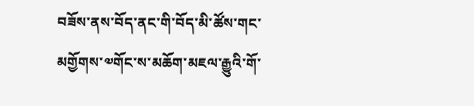བཟོས་ནས་བོད་ནང་གི་བོད་མི་ཚོས་གང་མགྱོགས་༧གོང་ས་མཆོག་མཇལ་རྒྱུའི་གོ་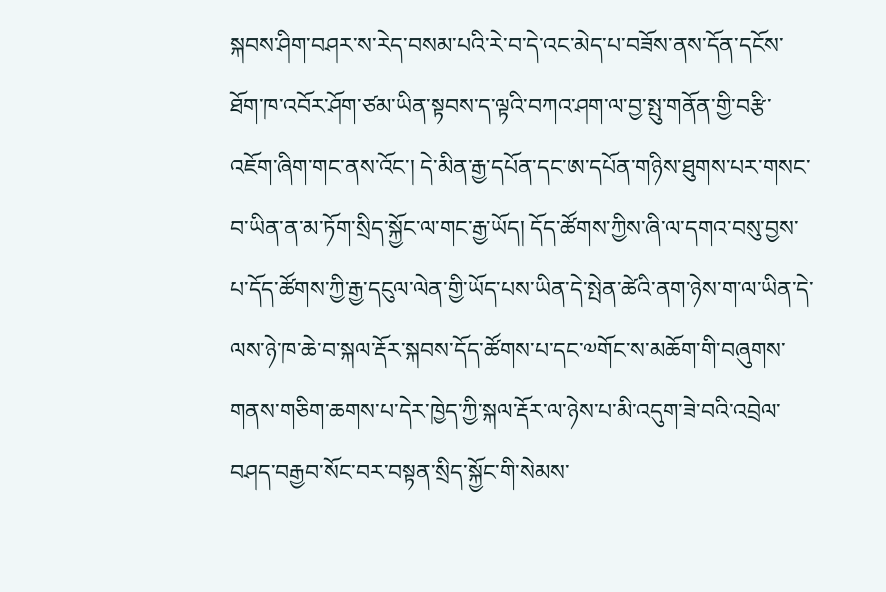སྐབས་ཤིག་བཤར་ས་རེད་བསམ་པའི་རེ་བ་དེ་འང་མེད་པ་བཟོས་ནས་དོན་དངོས་ཐོག་ཁ་འབོར་ཤོག་ཙམ་ཡིན་སྟབས་ད་ལྟའི་བཀའ་ཤག་ལ་བྱ་སྤུ་གནོན་གྱི་བརྩི་འཇོག་ཞིག་གང་ནས་འོང་། དེ་མིན་རྒྱ་དཔོན་དང་ཨ་དཔོན་གཉིས་ཐུགས་པར་གསང་བ་ཡིན་ན་མ་ཏོག་སྲིད་སྐྱོང་ལ་གང་རྒྱ་ཡོད། དོད་ཚོགས་ཀྱིས་ཞི་ལ་དགའ་བསུ་བྱས་པ་དོད་ཚོགས་ཀྱི་རྒྱ་དངུལ་ལེན་གྱི་ཡོད་པས་ཡིན་དེ་སྤེན་ཚེའི་ནག་ཉེས་ག་ལ་ཡིན་དེ་ལས་ཉེ་ཁ་ཆེ་བ་སྐལ་རྡོར་སྐབས་དོད་ཚོགས་པ་དང་༧གོང་ས་མཆོག་གི་བཞུགས་གནས་གཅིག་ཆགས་པ་དེར་ཁྱེད་ཀྱི་སྐལ་རྡོར་ལ་ཉེས་པ་མི་འདུག་ཟེ་བའི་འབྲེལ་བཤད་བརྒྱབ་སོང་བར་བསྟན་སྲིད་སྐྱོང་གི་སེམས་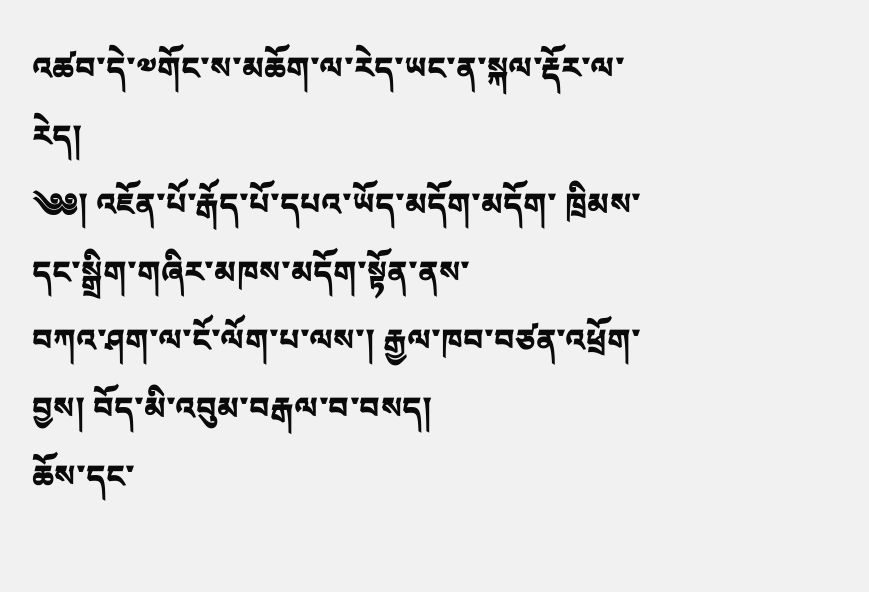འཚབ་དེ་༧གོང་ས་མཆོག་ལ་རེད་ཡང་ན་སྐལ་རྡོར་ལ་རེད།
༄༅། འཇོན་པོ་རྒོད་པོ་དཔའ་ཡོད་མདོག་མདོག་ ཁྲིམས་དང་སྒྲིག་གཞིར་མཁས་མདོག་སྟོན་ནས་
བཀའ་ཤག་ལ་ངོ་ལོག་པ་ལས་། རྒྱལ་ཁབ་བཙན་འཕྲོག་བྱས། བོད་མི་འབུམ་བརྒལ་བ་བསད།
ཆོས་དང་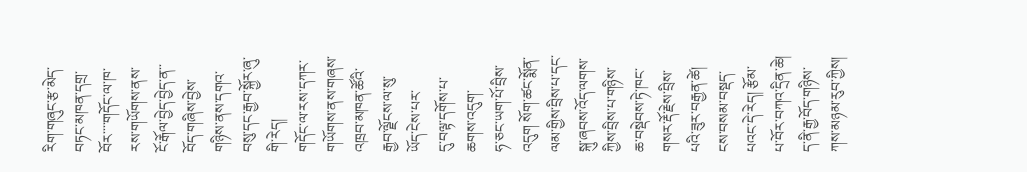རིག་གཞུང་རྩ་མེད་བཏང་མཁན་དགྲ་བོར་་་་གདོང་ལ་ཁ་རས་གཡོགས་ནས་
ངོ་རྒོལ་བྱེད་བྱེད་ན་་བོད་གཞིས་བྱེས་གཉིས་ནས་དགའ་བསུ་དང་རྒྱབ་སྐྱོར་ཞུ་གི་རེད།
གདོང་ལ་རས་དཀར་གཡོགས་ནས་གཞས་འཁྲབ་མཁན་ཚོའི་རྒྱབ་ལྗོངས་ལ་སུ་ཡོད་ངེས་པར་
དུ་བལྟ་དགོས་པ་ཆགས་འདུག་
ཧ་ཅང་ཡག་པོ་བྲིས་འདུག སོག་ཚང་སྨོན་ལམ་གྱིས་བྲིས་པ་དང་སྐུ་ཞབས་འོད་ལགས་ཀྱིས་བྲིས་པ་གཉིས་ཆ་བསྡེབས་ཏེ་ཁང་གསར་རྡོ་རྗེས་བྲིས་པའི་ཟུར་བརྒྱན་ཚེ། ངས་བསམ་བསྡད་པའང་དེ་རེད། རྩོམ་པ་བོར་བཀའ་དྲིན་ཆེ། ད་ནི་རྒྱ་བོད་གཉིས་ཀས་མཉམ་རུབ་ཀྱིས།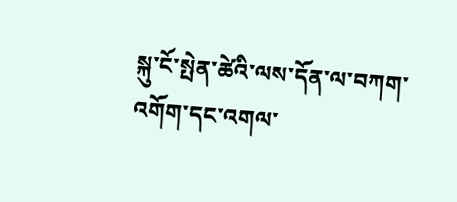སྐུ་ངོ་སྤེན་ཚེའི་ལས་དོན་ལ་བཀག་འགོག་དང་འགལ་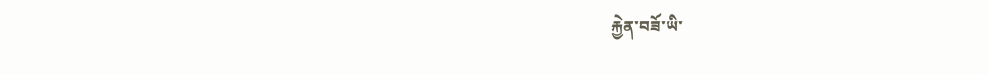རྐྱེན་བཟོ་ཡི་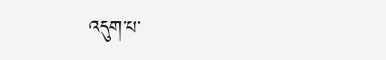འདུག་པ་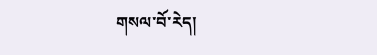གསལ་བོ་རེད།